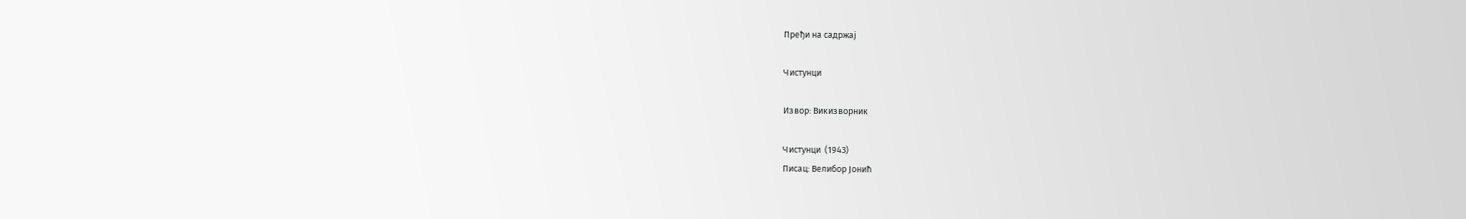Пређи на садржај

Чистунци

Извор: Викизворник

Чистунци  (1943)
Писац: Велибор Јонић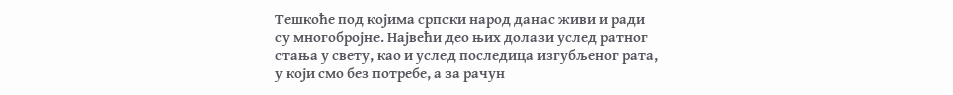Тешкоће под којима српски народ данас живи и ради су многобројне. Највећи део њих долази услед ратног стања у свету, као и услед последица изгубљеног рата, у који смо без потребе, а за рачун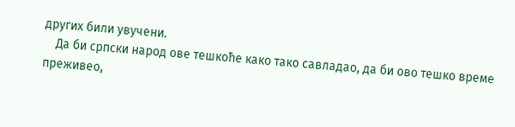других били увучени.
    Да би српски народ ове тешкоће како тако савладао, да би ово тешко време преживео,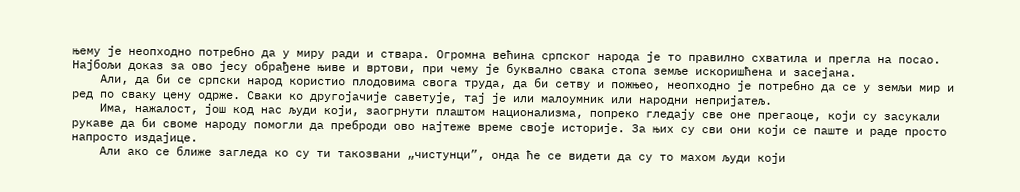њему је неопходно потребно да у миру ради и ствара. Огромна већина српског народа је то правилно схватила и прегла на посао. Најбољи доказ за ово јесу обрађене њиве и вртови, при чему је буквално свака стопа земље искоришћена и засејана.
    Али, да би се српски народ користио плодовима свога труда, да би сетву и пожњео, неопходно је потребно да се у земљи мир и ред по сваку цену одрже. Сваки ко другојачије саветује, тај је или малоумник или народни непријатељ.
    Има, нажалост, још код нас људи који, заогрнути плаштом национализма, попреко гледају све оне прегаоце, који су засукали рукаве да би своме народу помогли да преброди ово најтеже време своје историје. За њих су сви они који се паште и раде просто напросто издајице.
    Али ако се ближе загледа ко су ти такозвани „чистунци”, онда ће се видети да су то махом људи који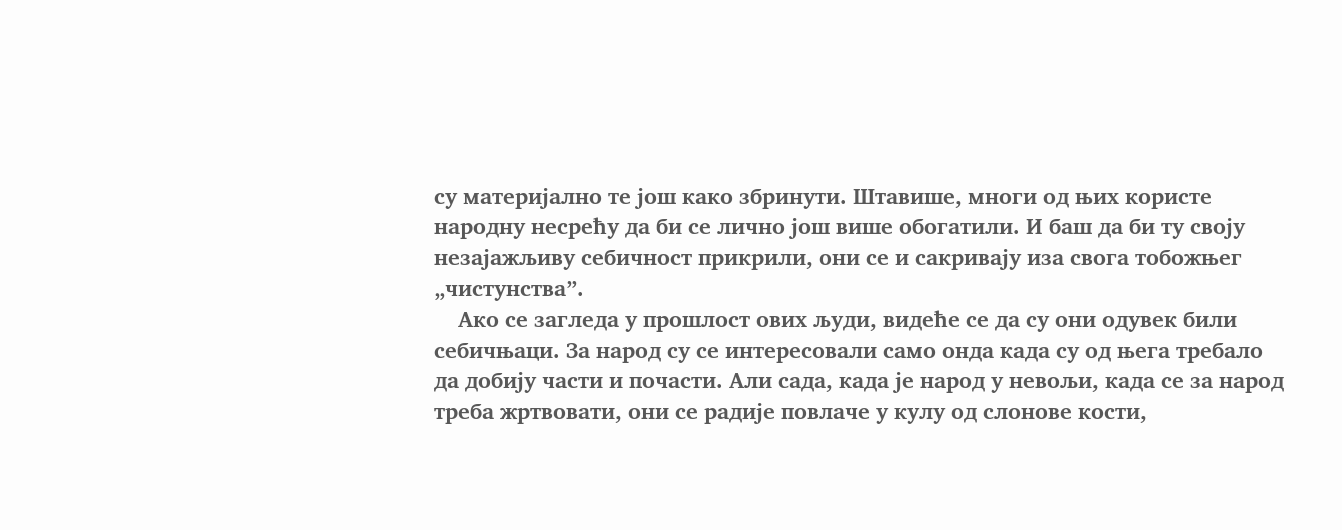су материјално те још како збринути. Штавише, многи од њих користе народну несрећу да би се лично још више обогатили. И баш да би ту своју незајажљиву себичност прикрили, они се и сакривају иза свога тобожњег „чистунства”.
    Ако се загледа у прошлост ових људи, видеће се да су они одувек били себичњаци. За народ су се интересовали само онда када су од њега требало да добију части и почасти. Али сада, када је народ у невољи, када се за народ треба жртвовати, они се радије повлаче у кулу од слонове кости,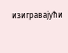изигравајући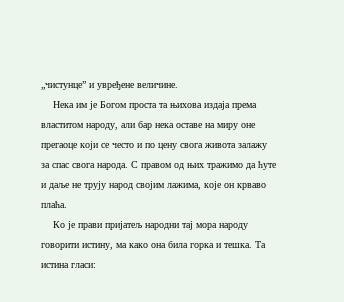„чистунце” и увређене величине.
    Нека им је Богом проста та њихова издаја према властитом народу, али бар нека оставе на миру оне прегаоце који се често и по цену свога живота залажу за спас свога народа. С правом од њих тражимо да ћуте и даље не трују народ својим лажима, које он крваво плаћа.
    Ко је прави пријатељ народни тај мора народу говорити истину, ма како она била горка и тешка. Та истина гласи: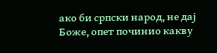ако би српски народ, не дај Боже, опет починио какву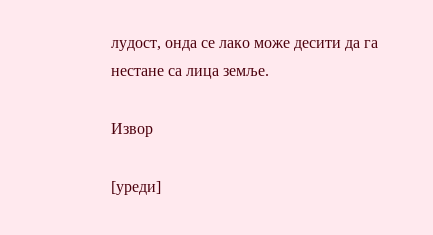лудост, онда се лако може десити да га нестане са лица земље.

Извор

[уреди]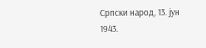Српски народ, 13. јун 1943.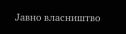Јавно власништво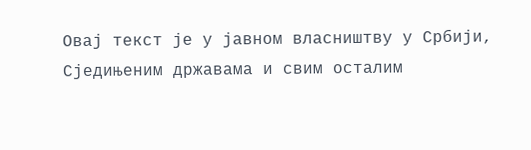Овај текст је у јавном власништву у Србији, Сједињеним државама и свим осталим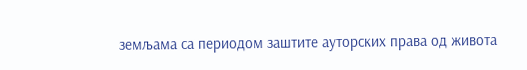земљама са периодом заштите ауторских права од живота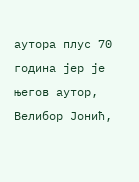аутора плус 70 година јер је његов аутор, Велибор Јонић,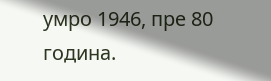умро 1946, пре 80 година.